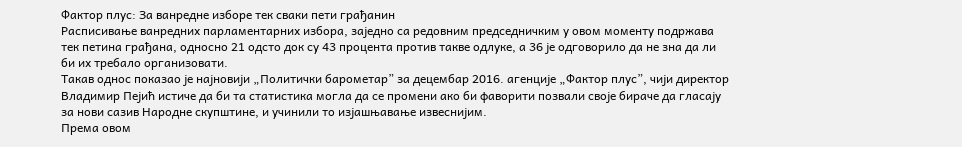Фактор плус: За ванредне изборе тек сваки пети грађанин
Расписивање ванредних парламентарних избора, заједно са редовним председничким у овом моменту подржава тек петина грађана, односно 21 одсто док су 43 процента против такве одлуке, а 36 је одговорило да не зна да ли би их требало организовати.
Такав однос показао је најновији „Политички барометар” за децембар 2016. агенције „Фактор плус”, чији директор Владимир Пејић истиче да би та статистика могла да се промени ако би фаворити позвали своје бираче да гласају за нови сазив Народне скупштине, и учинили то изјашњавање извеснијим.
Према овом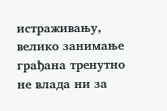истраживању, велико занимање грађана тренутно не влада ни за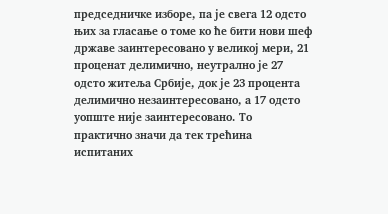председничке изборе, па је свега 12 одсто њих за гласање о томе ко ће бити нови шеф државе заинтересовано у великој мери, 21 проценат делимично, неутрално је 27 одсто житеља Србије, док је 23 процента делимично незаинтересовано, а 17 одсто уопште није заинтересовано. То практично значи да тек трећина испитаних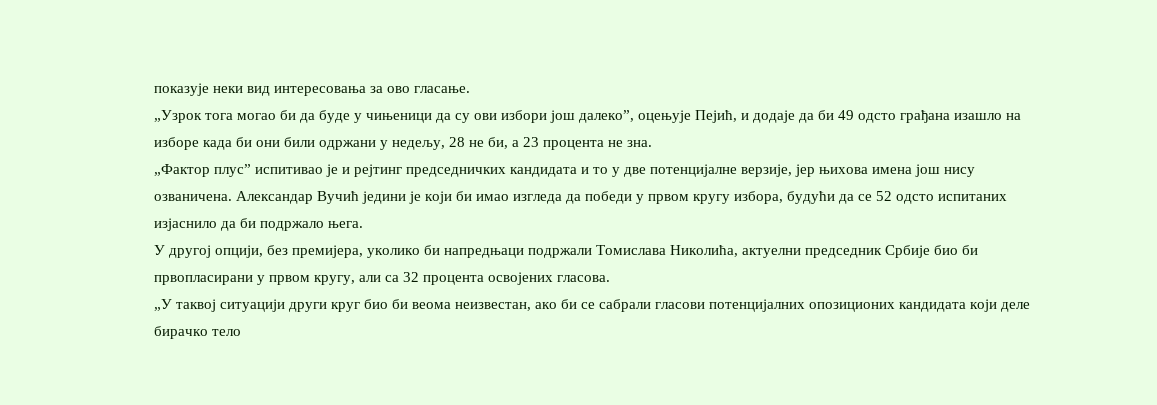показује неки вид интересовања за ово гласање.
„Узрок тога могао би да буде у чињеници да су ови избори још далеко”, оцењује Пејић, и додаје да би 49 одсто грађана изашло на изборе када би они били одржани у недељу, 28 не би, а 23 процента не зна.
„Фактор плус” испитивао је и рејтинг председничких кандидата и то у две потенцијалне верзије, јер њихова имена још нису озваничена. Александар Вучић једини је који би имао изгледа да победи у првом кругу избора, будући да се 52 одсто испитаних изјаснило да би подржало њега.
У другој опцији, без премијера, уколико би напредњаци подржали Томислава Николића, актуелни председник Србије био би првопласирани у првом кругу, али са 32 процента освојених гласова.
„У таквој ситуацији други круг био би веома неизвестан, ако би се сабрали гласови потенцијалних опозиционих кандидата који деле бирачко тело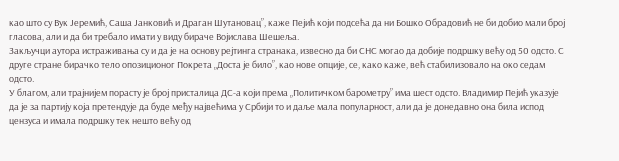као што су Вук Јеремић, Саша Јанковић и Драган Шутановац”, каже Пејић који подсећа да ни Бошко Обрадовић не би добио мали број гласова, али и да би требало имати у виду бираче Војислава Шешеља.
Закључци аутора истраживања су и да је на основу рејтинга странака, извесно да би СНС могао да добије подршку већу од 50 одсто. С друге стране бирачко тело опозиционог Покрета „Доста је било”, као нове опције, се, како каже, већ стабилизовало на око седам одсто.
У благом, али трајнијем порасту је број присталица ДС-а који према „Политичком барометру” има шест одсто. Владимир Пејић указује да је за партију која претендује да буде међу највећима у Србији то и даље мала популарност, али да је донедавно она била испод цензуса и имала подршку тек нешто већу од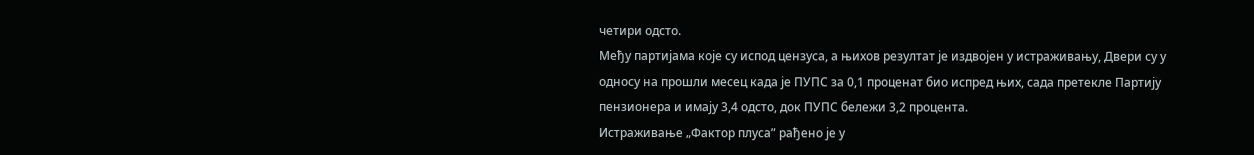четири одсто.
Међу партијама које су испод цензуса, а њихов резултат је издвојен у истраживању, Двери су у односу на прошли месец када је ПУПС за 0,1 проценат био испред њих, сада претекле Партију пензионера и имају 3,4 одсто, док ПУПС бележи 3,2 процента.
Истраживање „Фактор плуса” рађено је у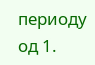периоду од 1.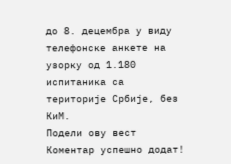до 8. децембра у виду телефонске анкете на узорку од 1.180 испитаника са територије Србије, без КиМ.
Подели ову вест
Комeнтар успeшно додат!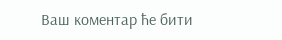Ваш комeнтар ћe бити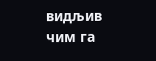видљив чим га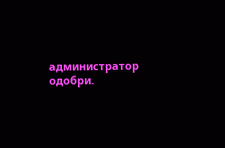администратор одобри.